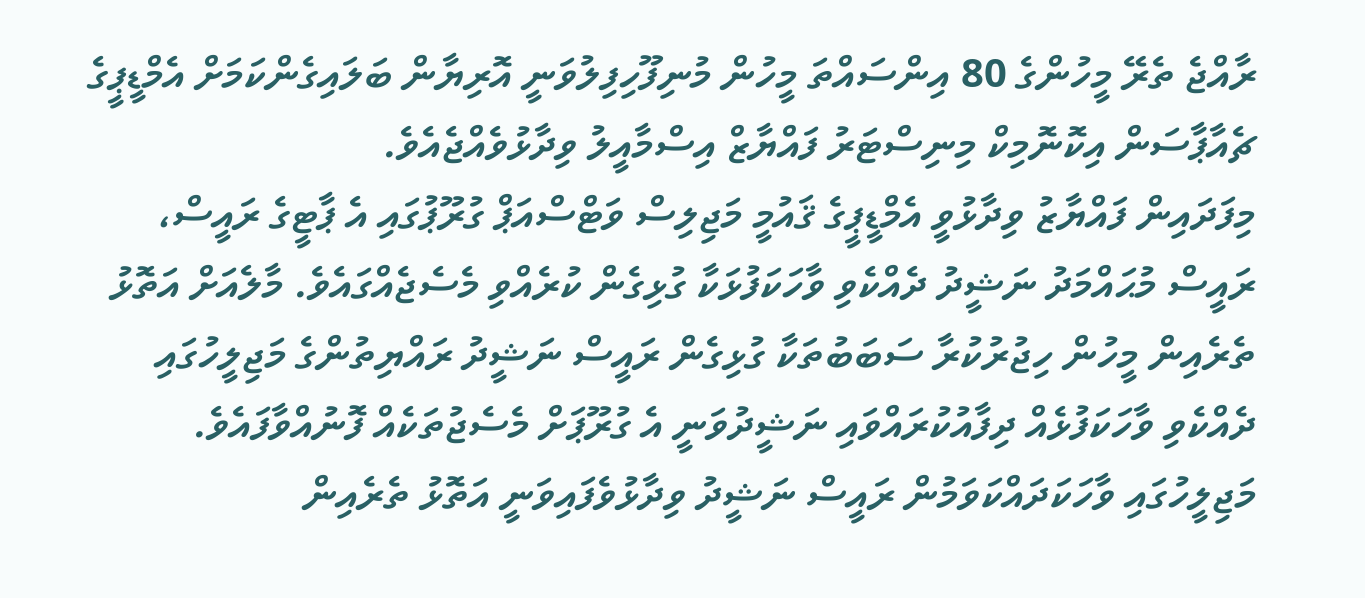ރާއްޖެ ތެރޭ މީހުންގެ 80 އިންސައްތަ މީހުން މުނިފޫހިފިލުވަނީ އޮރިޔާން ބަލައިގެންކަމަށް އެމްޑީޕީގެ ޗެއާޕާސަން އިކޮނޮމިކް މިނިސްޓަރު ފައްޔާޒް އިސްމާއީލު ވިދާޅުވެއްޖެއެވެ.
މިފަދައިން ފައްޔާޒު ވިދާޅުވީ އެމްޑީޕީގެ ޤައުމީ މަޖިލިސް ވަޓްސްއަޕް ގުރޫޕުގައި އެ ޕާޓީގެ ރައީސް، ރައީސް މުޙައްމަދު ނަޝީދު ދެއްކެވި ވާހަކަފުޅަކާ ގުޅިގެން ކުރެއްވި މެސެޖެއްގައެވެ. މާލެއަށް އަތޮޅު ތެރެއިން މީހުން ހިޖުރުކުރާ ސަބަބުތަކާ ގުޅިގެން ރައީސް ނަޝީދު ރައްޔިތުންގެ މަޖިލީހުގައި ދެއްކެވި ވާހަކަފުޅެއް ދިފާއުކުރައްވައި ނަޝީދުވަނީ އެ ގުރޫޕަށް މެސެޖުތަކެއް ފޮނުއްވާފައެވެ.
މަޖިލީހުގައި ވާހަކަދައްކަވަމުން ރައީސް ނަޝީދު ވިދާޅުވެފައިވަނީ އަތޮޅު ތެރެއިން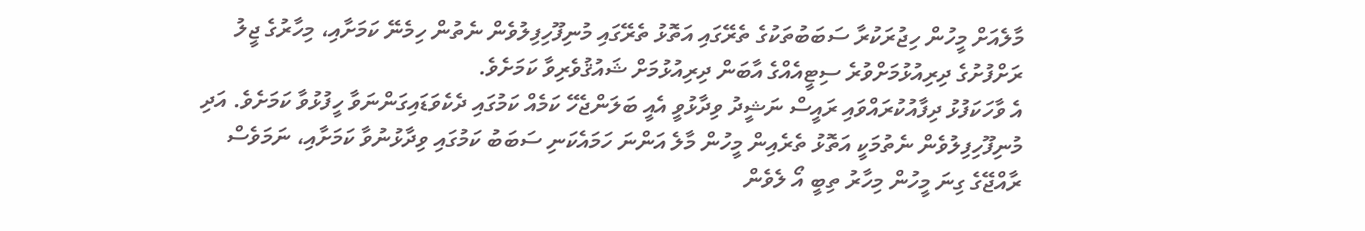މާލެއަށް މީހުން ހިޖުރަކުރާ ސަބަބުތަކުގެ ތެރޭގައި އަތޮޅު ތެރޭގައި މުނިފޫހިފިލުވެން ނެތުން ހިމެނޭ ކަމަށާއި، މިހާރުގެ ޖީލު ރަށްފުށުގެ ދިރިއުޅުމަށްވުރެ ސިޓީއެއްގެ އާބަން ދިރިއުޅުމަށް ޝައުޤުވެރިވާ ކަމަށެވެ.
އެ ވާހަކަފުޅު ދިފާއުކުރައްވައި ރައީސް ނަޝީދު ވިދާޅުވީ އެއީ ބަލަންޖެހޭ ކަމެއް ކަމުގައި ދެކެވަޑައިގަންނަވާ ހީފުޅުވާ ކަމަށެވެ. އަދި މުނިފޫހިފިލުވެން ނެތުމަކީ އަތޮޅު ތެރެއިން މީހުން މާލެ އަންނަ ހަމައެކަނި ސަބަބު ކަމުގައި ވިދާޅުނުވާ ކަމަށާއި، ނަމަވެސް ރާއްޖޭގެ ގިނަ މީހުން މިހާރު ތިބީ އޯ ލެވެން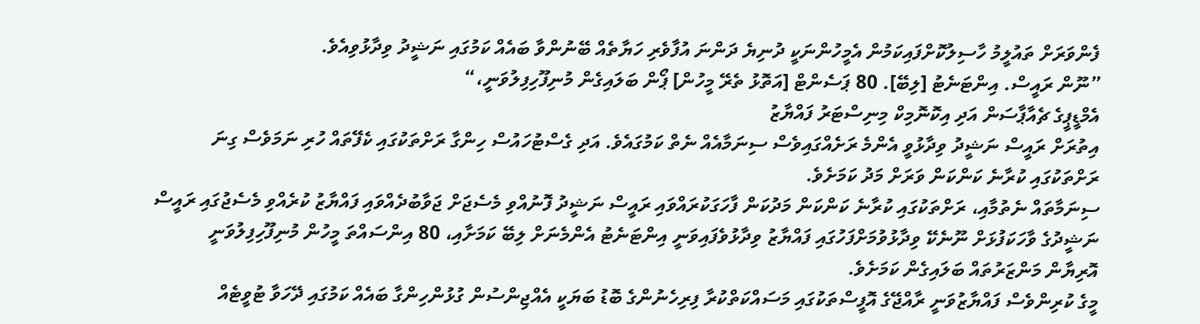ފެންވަރަށް ތައުލީމު ހާސިލުކޮށްފައިކަމުން އެމީހުންނަކީ ދުނިޔެ ދަންނަ އުފާވެރި ހަޔާތެއް ބޭނުންވާ ބައެއް ކަމުގައި ނަޝީދު ވިދާޅުވިއެވެ.
”ނޫން ރައީސް. އިންޓަނެޓު [ލިބޭ]. 80 ޕަސެންޓް [އަތޮޅު ތެރޭ މީހުން] ޕޯން ބަލައިގެން މުނިފޫހިފިލުވަނީ،“
އެމްޑީޕީގެ ޗެއާޕާސަން އަދި އިކޮނޮމިކް މިނިސްޓަރު ފައްޔާޒު
އިތުރަށް ރައީސް ނަޝީދު ވިދާޅުވީ އެންމެ ރަށެއްގައިވެސް ސިނަމާއެއް ނެތް ކަމުގައެވެ. އަދި ގެސްޓުހައުސް ހިންގާ ރަށްތަކުގައި ކެފޭތައް ހުރި ނަމަވެސް ގިނަ ރަށްތަކުގައި ކުރާނެ ކަންކަން ވަރަށް މަދު ކަމަށެވެ.
ސިނަމާތައް ނެތުމާއި، ރަށްތަކުގައި ކުރާނެ ކަންކަން މަދުކަން ފާހަގަކުރައްވައި ރައީސް ނަޝީދު ފޮނުއްވި މެސެޖަށް ޖަވާބުދެއްވައި ފައްޔާޒު ކުރެއްވި މެސެޖުގައި ރައީސް ނަޝީދުގެ ވާހަކަފުޅަށް ނޫނެކޭ ވިދާޅުވުމަށްފަހުގައި ފައްޔާޒު ވިދާޅުވެފައިވަނީ އިންޓަނެޓު އެންމެނަށް ލިބޭ ކަމަށާއި، 80 އިންސައްތަ މީހުން މުނިފޫހިފިލުވަނީ އޮރިޔާން މަންޒަރުތައް ބަލައިގެން ކަމަށެވެ.
މީގެ ކުރިންވެސް ފައްޔާޒުވަނީ ރާއްޖޭގެ އޮފީސްތަކުގައި މަސައްކަތްކުރާ ފިރިހެނުންގެ ބޮޑު ބަޔަކީ އެއްޖިންސުން ގުޅުންހިންގާ ބައެއް ކަމުގައި ދޭހަވާ ޓުވީޓެއް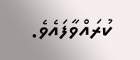ކުރައްވާފައެވެ.